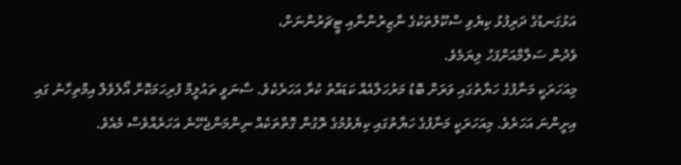އަޅުގަނޑުގެ ދަރިފުޅު ކިޔެވި ސްކޫލުތަކުގެ ނާޒިރުންނާއި ޓީޗަރުންނަށް،
ވެދުން ސަލާމްއަށްފަހު ލިޔަމެވެ.
މިއަހަރަކީ މަނާފުގެ ހަޔާތުގައި ވަރަށް ބޮޑު މަރުހަލާއެއް ކަޑައްތު ކުރާ އަހަރެކެވެ. ސާނަވީ ތައުލީމް ފުރިހަމަކޮށް އޯލެވެލް އިމްތިހާނު ގައި އިށީންނަ އަހަރެވެ. މިއަހަރަކީ މަނާފުގެ ހަޔާތުގައި ކިޔެވުމުގެ ރޮގުން ގޮތްތަކެއް ނިންމަންޖެހޭނެ އަހަރެއްވެސް މެއެވެ.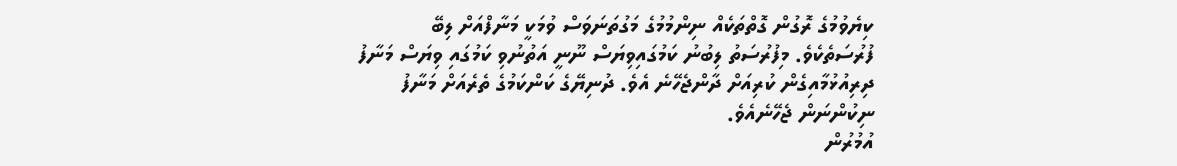ކިޔެވުމުގެ ރޮގުން ގޮތްތަކެއް ނިންމުމުގެ މަގުތަނަވަސް ވުމަކީ މަނާފްއަށް ލިބޭ ފުރުސަތެކެވެ. މިފުރުސަތު ލިބުނު ކަމުގައިވިޔަސް ނޫނީ އަތުނުވި ކަމުގައި ވިޔަސް މަނާފު ދިރިއުޅުމާއިގެން ކުރިއަށް ދާންޖެހޭނެ އެވެ. ދުނިޔޭގެ ކަންކަމުގެ ތެރެއަށް މަނާފު ނިކުންނަން ޖެހޭނެއެވެ.
އުމުރުން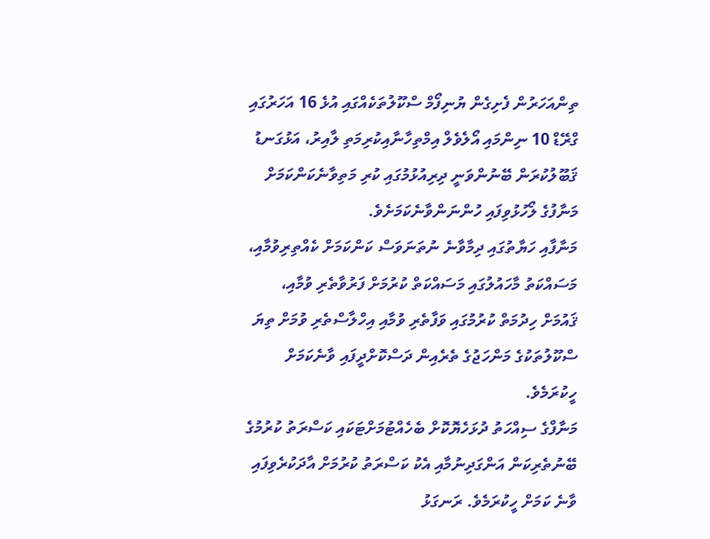ތިންއަހަރުން ފެށިގެން ޔުނިފޯމް ސްކޫލުތަކެއްގައި އުޅެ 16 އަހަރުގައި ގްރޭޑް 10 ނިންމައި އޯލެވެލް އިމްތިހާނާއިކުރިމަތި ލާއިރު، އަޅުގަނޑު ޤަބޫލުކުރަން ބޭނުންވަނީ ދިރިއުޅުމުގައި ކުރި މަތިވާނެކަންކަމަށް މަނާފުގެ ލޯހުޅުވިފައި ހުންނަންވާނެކަމަށެވެ.
މަނާފާއި ހަޔާތުގައި ދިމާވާނެ ނުތަނަވަސް ކަންކަމަށް ކެއްތިރިވުމާއި، މަސައްކަތު މާހައުލުގައި މަސައްކަތް ކުރުމަށް ފަރުވާތެރި ވުމާއި، ޤައުމަށް ހިދުމަތް ކުރުމުގައި ވަފާތެރި ވުމާއި އިހްލާސްތެރި ވުމަށް ތިޔަ ސްކޫލުތަކުގެ މަންހަޖުގެ ތެރެއިން ދަސްކޮށްދީފައި ވާނެކަމަށް ހީކުރަމެވެ.
މަނާފްގެ ސިއްހަތު ދުޅަހެޔޮކޮށް ބެހެއްޓުމަށްޓަކައި ކަސްރަތު ކުރުމުގެ ބޭނުތެރިކަން އަންގަދިނުމާއި އެކު ކަސްރަތު ކުރުމަށް އާދަކުރެވިފައި ވާނެ ކަމަށް ހީކުރަމެވެ. ރަނގަޅު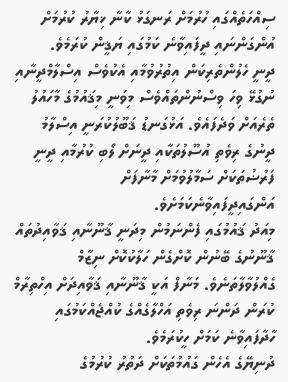ސިއްހަތެއްގައި ހުރުމަށް ރަނގަޅު ކާނާ ޚިޔާރު ކުރުމަށް އުންގަންނައި ދީފައިވާނެ ކަމުގައި ޔަޤީން ކުރަމެވެ.
ދީނީ ހެލުންތެރިކަން އިތުރުވުމާއި އެކުވެސް އިސްލާމްދީނާއި ނުގުޅޭ ވިހަ ވިސްނުންތައްވެސް މިވަނީ މިޤައުމުގެ މާހައުލު ތެރެއަށް ވަދެފައެވެ. އަޅުގަނޑު ޤަބޫލުކުރަނީ އިސްލާމު ދީނުގެ ރިވެތި އުސޫލުތަކާއި ދީނަށް ލޯބި ކުރުމާއި ދީނީ ފަރުޟުތަކަށް ސަމާލުވުމަށް މާނާފަށް އަންގައިދީފައިވާނެކަމަށެވެ.
މިއަދު ޤައުމުގައި ފެންނަމުން މިދަނީ ޤާނޫނާއި ޤަވާއިދުތައް ޤާނޫނުގެ ބޭނުން ކޮށްގެން ހަލާކުކޮށް ނިޒާމް ގެއްލުވާލާތަނެވެ. މަނާފް އަކީ ޤާނޫނާއި ޤަވާއިދަށް އިހްތިރާމް ކުރަން ދަންނަ ރިވެތި އަހްލާގެއްގެ ކުއްޖެއްކަމުގައި ހާދާފައިވާނެ ކަމަށް ހީކުރަމެވެ.
ދުނިޔޭގެ އެހެން ގައުމުތަކަށް ދަތުރު ކުރުމުގެ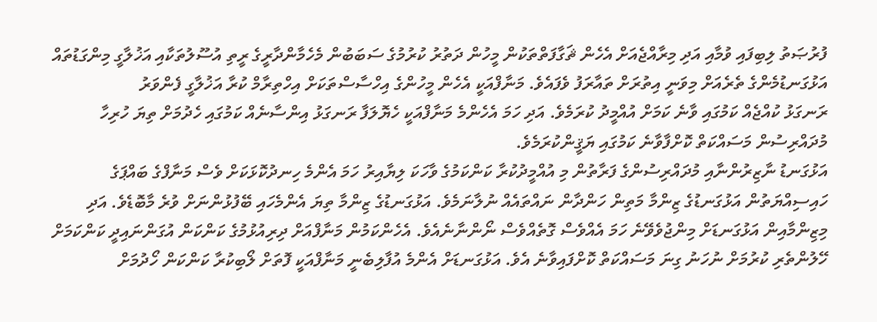ފުރުޞަތު ލިބިފައި ވުމާއި އަދި މިރާއްޖެއަށް އެހެން ޘަގާފަތްތަކުން މީހުން ދަތުރު ކުރުމުގެ ސަބަބުން މެހެމާންދާރީގެ ރީތި އުސޫލުތަކާއި އަޚުލާގީ މިންގަޑުތައް އަޅުގަނޑުމެންގެ ތެރެއަށް މިވަނީ އިތުރަށް ތައާރަފު ވެފައެވެ. މަނާފްއަކީ އެހެން މީހުންގެ އިހްސާސްތަކަށް އިހްތިރާމް ކުރާ އަޚުލާގީ ފެންވަރު
ރަނގަޅު ކުއްޖެއް ކަމުގައި ވާނެ ކަމަށް އުއްމީދު ކުރަމެވެ. އަދި ހަމަ އެހެންމެ މަނާފްއަކީ ހެޔޮލަފާ ރަނގަޅު އިންސާނެއް ކަމުގައި ހެދުމަށް ތިޔަ ހުރިހާ މުދައްރިސުން މަސައްކަތް ކޮށްފާވާނެ ކަމުގައި ޔަޤީންކުރަމެވެ.
އަޅުގަނޑު ނާޒިރުންނާއި މުދައްރިސުންގެ ފަރާތުން މި އުއްމީދުކުރާ ކަންކަމުގެ ވާހަކަ ލިޔާއިރު ހަމަ އެންމެ ހިނދުކޮޅަކަށް ވެސް މަނާފްގެ ބައްޕަގެ ހައިސިއްޔަތުން އަޅުގަނޑުގެ ޒިންމާ މަތިން ހަންދާން ނައްތައެއް ނުލާނަމެވެ. އަޅުގަނޑުގެ ޒިންމާ ތިޔަ އެންމެހައި ބޭފުޅުންނަށް ވުރެ މާބޮޑެވެ. އަދި މިޒިންމާއިން އަޅުގަނޑަށް މިންޖުވެވޭނެ ހަމަ އެއްވެސް ގޮތެއްވެސް ނޯންނާނެއެވެ. އެހެންކަމުން މަނާފްއަށް ދިރިއުޅުމުގެ ކަންކަން އުގަންނައިދީ ކަންކަމަށް ހޭލުންތެރި ކުރުމަށް ނުހަނު ގިނަ މަސައްކަތް ކޮށްފައިވާނެ އެވެ. އަޅުގަނޑަށް އެންމެ އުފާލިބެނީ މަނާފްއަކީ ފޮތަށް ލޯބިކުރާ ކަންކަން ހޯދުމަށް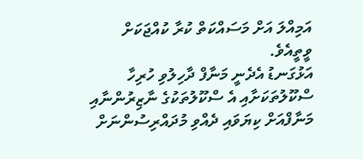އަމިއްލަ އަށް މަސައްކަތް ކުރާ ކުއްޖަކަށް ވީތީއެވެ.
އަޅުގަނޑު އެދެނީ މަނާފް ދާހިލުވި ހުރިހާ ސްކޫލުތަކަށާއި އެ ސްކޫލުތަކުގެ ނާޒިރުންނާއި މަނާފްއަށް ކިޔަވައި ދެއްވި މުދައްރިސުންނަށް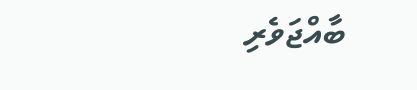ބާއްޖަވެރި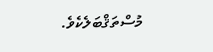މުސްތަޤްބަލެކެވެ.